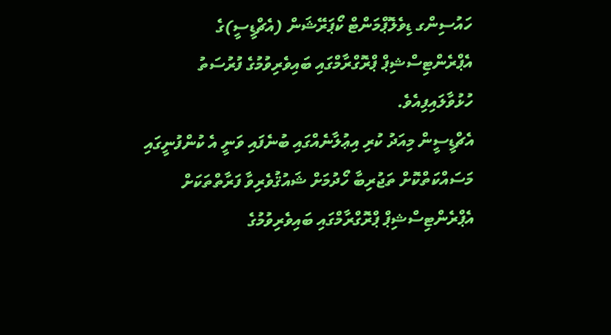ހައުސިންގ ޑިވެލޮޕްމަންޓް ކޯޕަރޭޝަން (އެޗްޑީސީ)ގެ އެޕްރެންޓިސްޝިޕް ޕްރޮގްރާމްގައި ބައިވެރިވުމުގެ ފުރުސަތު ހުޅުވާލައިފިއެވެ.
އެޗްޑީސީން މިއަދު ކުރި އިޢުލާނެއްގައި ބުނެފައި ވަނީ އެ ކުންފުނީގައި މަސައްކަތްކޮށް ތަޖުރިބާ ހޯދުމަށް ޝައުޤުވެރިވާ ފަރާތްތަކަށް އެޕްރެންޓިސްޝިޕް ޕްރޮގްރާމްގައި ބައިވެރިވުމުގެ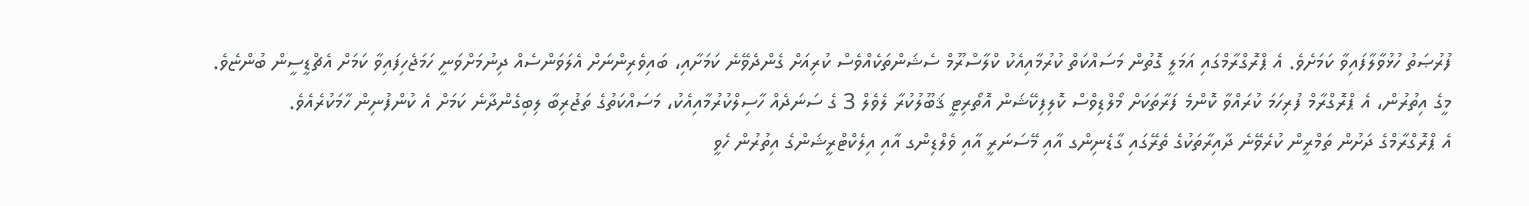ފުރުޞަތު ހުޅުވާލާފައިވާ ކަމަށެވެ. އެ ޕްރޮގްރާމްގައި އަމަލީ ގޮތުން މަސައްކަތް ކުރުމާއިއެކު ކްލާސްރޫމް ސެޝަންތަކެއްވެސް ކުރިއަށް ގެންދެވޭނެ ކަމަށާއި، ބައިވެރިންނަށް އެލަވަންސެއް ދިނުމަށްވަނީ ހަމަޖެހިފައިވާ ކަމަށް އެޗްޑީސީން ބުންޏެވެ.
މީގެ އިތުރުން، އެ ޕްރޮގްރާމް ފުރިހަމަ ކުރައްވާ ކޮންމެ ފަރާތަކަށް މޯލްޑިވްސް ކޮލިފިކޭޝަން އޮތޯރިޓީ ޤަބޫލުކުރާ ލެވެލް 3 ގެ ސަނަދެއް ހާސިލްކުރުމާއިއެކު، މަސައްކަތުގެ ތަޖުރިބާ ލިބިގެންދާނެ ކަމަށް އެ ކުންފުނިން ހާމަކުރެއެވެ.
އެ ޕްރޮގްރާމްގެ ދަށުން ތަމްރީން ކުރެވޭނެ ދާއިރާތަކުގެ ތެރޭގައި ގާޑެނިންގ އާއި މޭސަނަރީ އާއި ވެލްޑިންގ އާއި އިލެކްޓްރީޝަންގެ އިތުރުން ހެވީ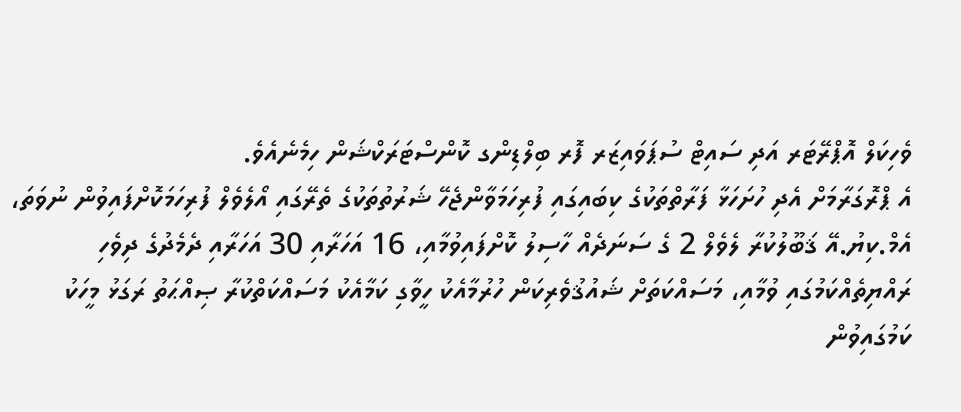ވެހިކަލް އޮޕްރޭޓަރ އަދި ސައިޓް ސުޕަވައިޒަރ ފޮރ ބިލްޑިންގ ކޮންސްޓަރަކްޝަން ހިމެނެއެވެ.
އެ ޕްރޮގަރާމަށް އެދި ހުށަހަޅާ ފަރާތްތަކުގެ ކިބައިގައި ފުރިހަމަވާންޖެހޭ ޝަރުތުތަކުގެ ތެރޭގައި އޯލެވެލް ފުރިހަމަކޮށްފައިވުން ނުވަތަ، އެމް.ކިޔު.އޭ ޤަބޫލުކުރާ ލެވެލް 2 ގެ ސަނަދެއް ހާސިލު ކޮށްފައިވުމާއި، 16 އަހަރާއި 30 އަހަރާއި ދެމެދުގެ ދިވެހި ރައްޔިތެއްކަމުގައި ވުމާއި، މަސައްކަތަށް ޝައުޤުވެރިކަން ހުރުމާއެކު ހީވާގި ކަމާއެކު މަސައްކަތްކުރާ ޞިއްޙަތު ރަގަޅު މީހަކު ކަމުގައިވުން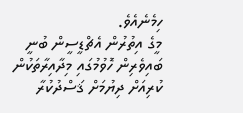ހިމެނެއެވެ.
މީގެ އިތުރުން އެޗްޑީސީން ބުނީ ބައިވެރިން ހޮވުމުގައި މިދާއިރާތަކުން ކުރިއަށް ދިޔުމަށް ޤަސްދުކުރާ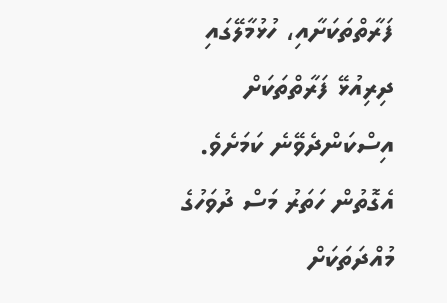ފަރާތްތަކަށާއި، ހުޅުމާލޭގައި ދިރިއުޅޭ ފަރާތްތަކަށް އިސްކަންދެވޭނެ ކަމަށެވެ.
އެގޮތުން ހަތަރު މަސް ދުވަހުގެ މުއްދަތަކަށް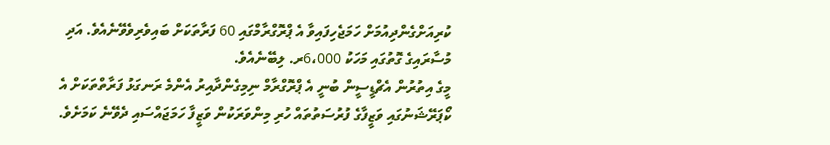ކުރިއަށްގެންދިއުމަށް ހަމަޖެހިފައިވާ އެ ޕްރޮގްރާމްގައި 60 ފަރާތަކަށް ބައިވެރިވެވޭނެއެވެ. އަދި މުސާރައިގެ ގޮތުގައި މަހަކު 6،000ރ. ލިބޭނެއެވެ.
މީގެ އިތުރުން އެޗްޑީސީން ބުނީ އެ ޕްރޮގްރާމް ނިމިގެންދާއިރު އެންމެ ރަނގަޅު ފަރާތްތަކަށް އެ ކޯޕަރޭޝަނުގައި ވަޒީފާގެ ފުރުސަތުތައް ހުރި މިންވަރަކުން ވަޒީފާ ހަމަޖައްސައި ދެވޭނެ ކަމަށެވެ.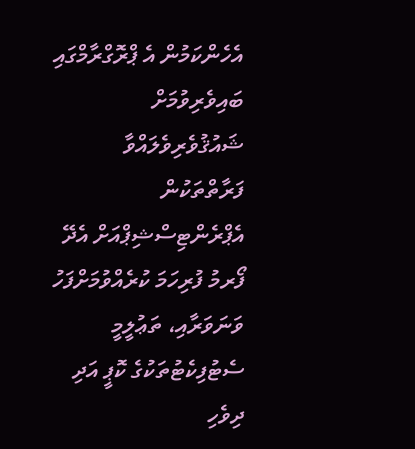އެހެންކަމުން އެ ޕްރޮގްރާމްގައި ބައިވެރިވުމަށް ޝައުޤުވެރިވެލައްވާ ފަރާތްތަކުން އެޕްރެންޓިސްޝިޕްއަށް އެދޭ ފޯރމު ފުރިހަމަ ކުރެއްވުމަށްފަހު ވަނަވަރާއި، ތަޢުލީމީ ސެޓުފިކެޓުތަކުގެ ކޮޕީ އަދި ދިވެހި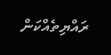ރައްޔިތެއްކަން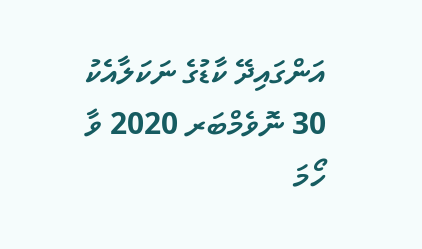އަންގައިދޭ ކާޑުގެ ނަކަލާއެކު 30 ނޮވެމްބަރ 2020 ވާ ހޯމަ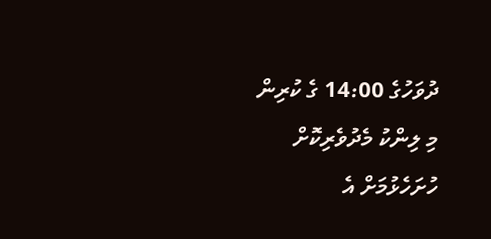ދުވަހުގެ 14:00 ގެ ކުރިން މި ލިންކު މެދުވެރިކޮށް ހުށަހެޅުމަށް އެ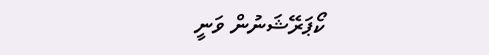ކޯޕަރޭޝަނުން ވަނީ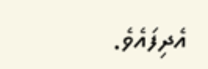އެދިފައެވެ.